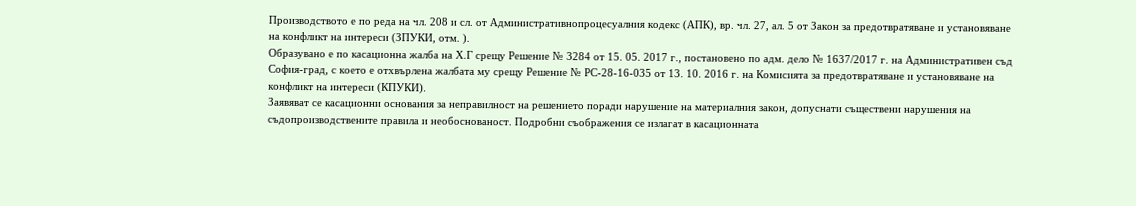Производството е по реда на чл. 208 и сл. от Административнопроцесуалния кодекс (АПК), вр. чл. 27, ал. 5 от Закон за предотвратяване и установяване на конфликт на интереси (ЗПУКИ, отм. ).
Образувано е по касационна жалба на Х.Г срещу Решение № 3284 от 15. 05. 2017 г., постановено по адм. дело № 1637/2017 г. на Административен съд София-град, с което е отхвърлена жалбата му срещу Решение № РС-28-16-035 от 13. 10. 2016 г. на Комисията за предотвратяване и установяване на конфликт на интереси (КПУКИ).
Заявяват се касационни основания за неправилност на решението поради нарушение на материалния закон, допуснати съществени нарушения на съдопроизводствените правила и необоснованост. Подробни съображения се излагат в касационната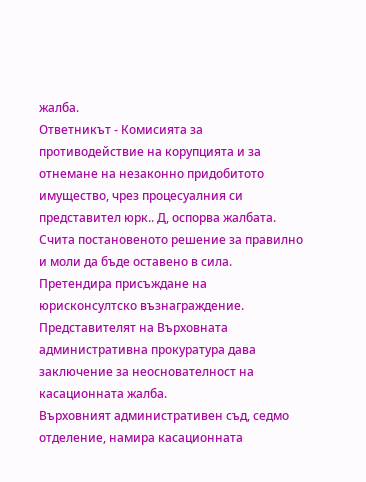жалба.
Ответникът - Комисията за противодействие на корупцията и за отнемане на незаконно придобитото имущество, чрез процесуалния си представител юрк.. Д, оспорва жалбата. Счита постановеното решение за правилно и моли да бъде оставено в сила. Претендира присъждане на юрисконсултско възнаграждение.
Представителят на Върховната административна прокуратура дава заключение за неоснователност на касационната жалбa.
Върховният административен съд, седмо отделение, намира касационната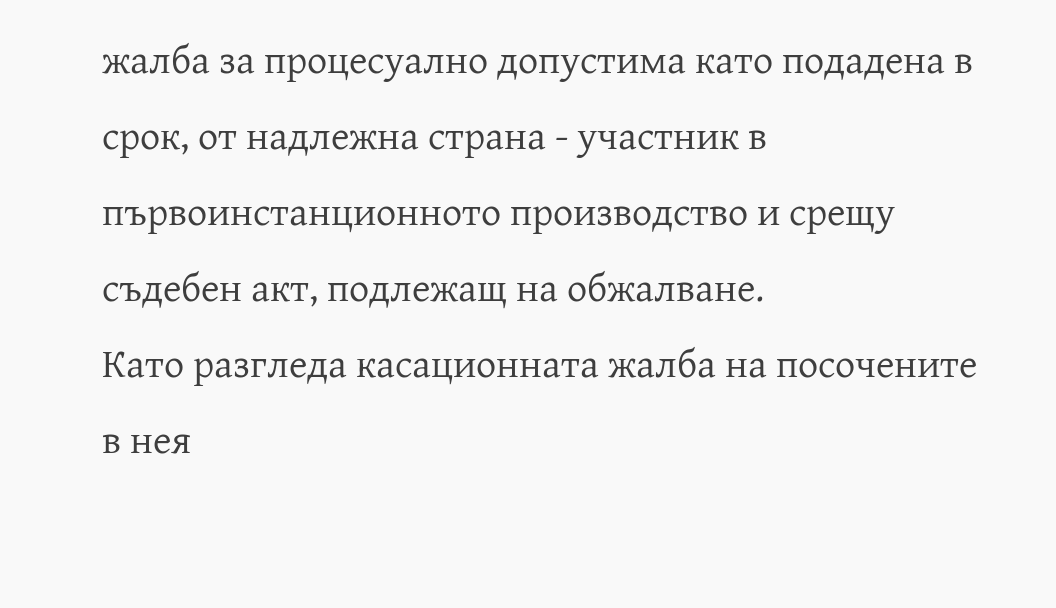жалба за процесуално допустима като подадена в срок, от надлежна страна - участник в първоинстанционното производство и срещу съдебен акт, подлежащ на обжалване.
Като разгледа касационната жалба на посочените в нея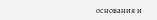основания и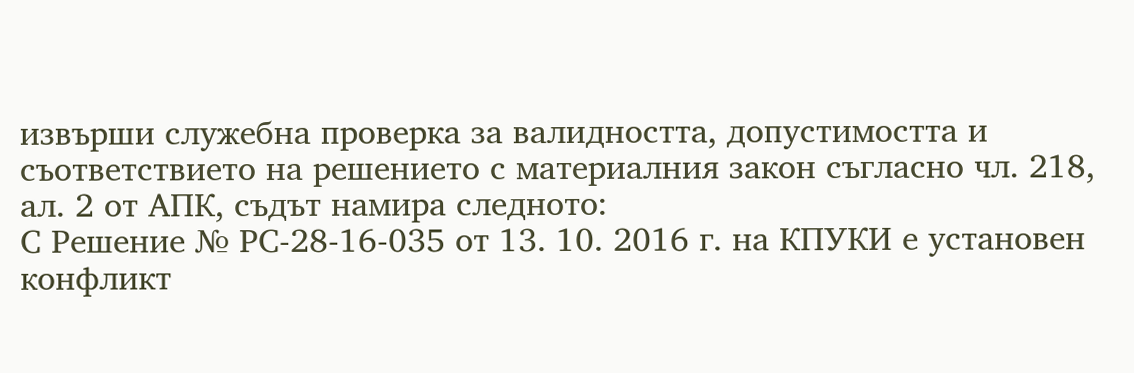извърши служебна проверка за валидността, допустимостта и съответствието на решението с материалния закон съгласно чл. 218, ал. 2 от АПК, съдът намира следното:
С Решение № РС-28-16-035 от 13. 10. 2016 г. на КПУКИ е установен конфликт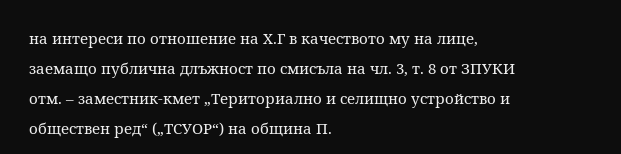на интереси по отношение на Х.Г в качеството му на лице, заемащо публична длъжност по смисъла на чл. 3, т. 8 от ЗПУКИ отм. – заместник-кмет „Териториално и селищно устройство и обществен ред“ („ТСУОР“) на община П.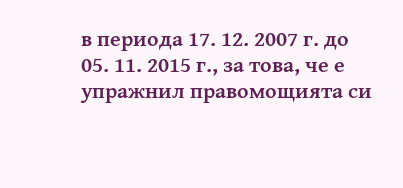в периода 17. 12. 2007 г. до 05. 11. 2015 г., за това, че е упражнил правомощията си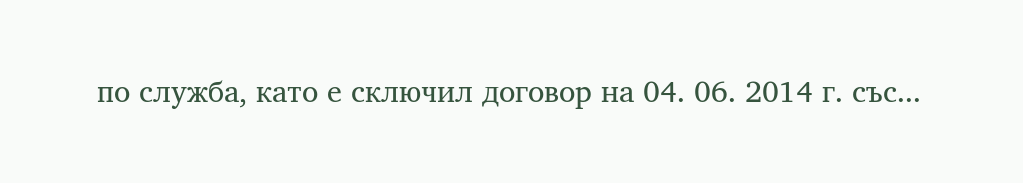по служба, като е сключил договор на 04. 06. 2014 г. със...